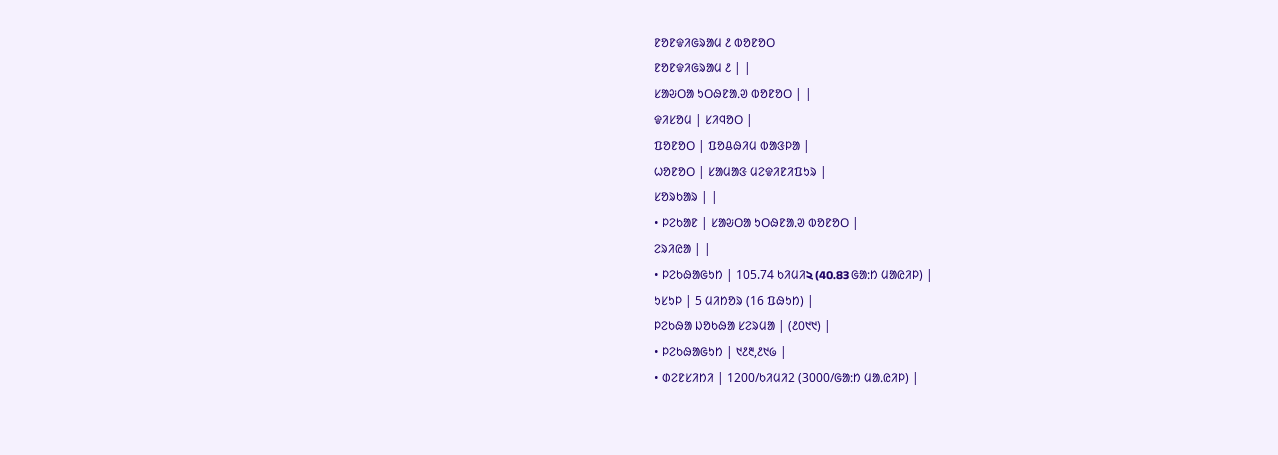ᱱᱚᱱᱫᱤᱜᱨᱟᱢ ᱒ ᱵᱚᱱᱚᱛ
ᱱᱚᱱᱫᱤᱜᱨᱟᱢ ᱒ | |
ᱥᱟᱶᱛᱟ ᱩᱛᱷᱱᱟᱹᱣ ᱵᱚᱱᱚᱛ | |
ᱫᱤᱥᱚᱢ | ᱥᱤᱧᱚᱛ |
ᱯᱚᱱᱚᱛ | ᱯᱚᱪᱷᱤᱢ ᱵᱟᱝᱞᱟ |
ᱦᱚᱱᱚᱛ | ᱥᱟᱢᱟᱝ ᱢᱮᱫᱤᱱᱤᱯᱩᱨ |
ᱥᱚᱨᱠᱟᱨ | |
• ᱞᱮᱠᱟᱱ | ᱥᱟᱶᱛᱟ ᱩᱛᱷᱱᱟᱹᱣ ᱵᱚᱱᱚᱛ |
ᱮᱨᱤᱭᱟ | |
• ᱞᱮᱠᱷᱟᱜᱩᱴ | 105.74 ᱠᱤᱢᱤ২ (40.83 ᱜᱟᱺᱴ ᱢᱟᱭᱤᱞ) |
ᱩᱥᱩᱞ | 5 ᱢᱤᱴᱚᱨ (16 ᱯᱷᱩᱴ) |
ᱞᱮᱠᱷᱟ ᱡᱚᱠᱷᱟ ᱥᱮᱨᱢᱟ | (᱒᱐᱑᱑) |
• ᱞᱮᱠᱷᱟᱜᱩᱴ | ᱑᱒᱓,᱒᱑᱙ |
• ᱰᱮᱱᱥᱤᱴᱤ | 1200/ᱠᱤᱢᱤ2 (3000/ᱜᱟᱺᱴ ᱢᱟᱹᱭᱤᱞ) |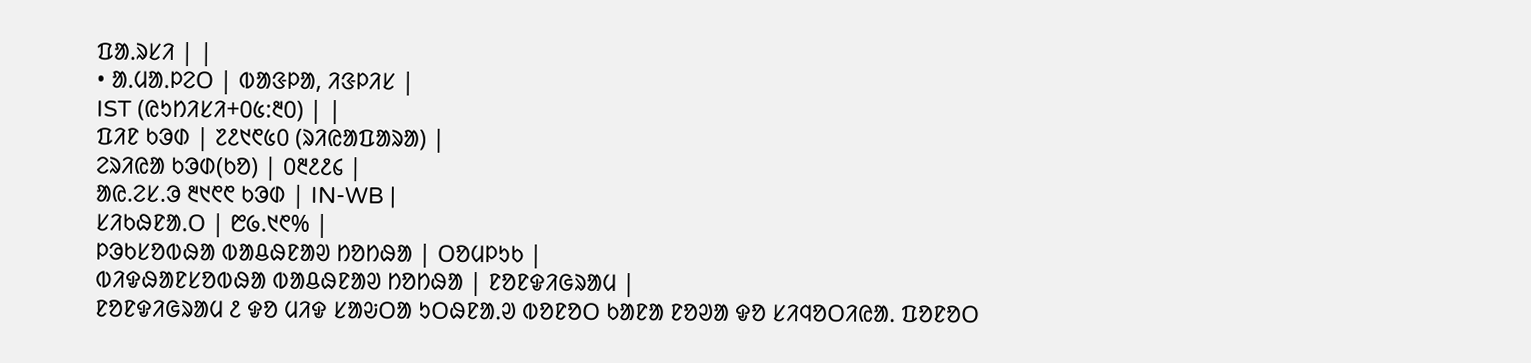ᱯᱟᱹᱨᱥᱤ | |
• ᱟᱹᱢᱟᱹᱞᱮᱛ | ᱵᱟᱝᱞᱟ, ᱤᱝᱞᱤᱥ |
IST (ᱭᱩᱴᱤᱥᱤ+᱐᱕:᱓᱐) | |
ᱯᱤᱱ ᱠᱳᱰ | ᱗᱒᱑᱖᱕᱐ (ᱨᱤᱭᱟᱯᱟᱨᱟ) |
ᱮᱨᱤᱭᱟ ᱠᱳᱰ(ᱠᱚ) | ᱐᱓᱒᱒᱔ |
ᱟᱭ.ᱮᱥ.ᱳ ᱓᱑᱖᱖ ᱠᱳᱰ | IN-WB |
ᱥᱤᱠᱷᱱᱟᱹᱛ | ᱘᱙.᱑᱖% |
ᱞᱳᱠᱥᱚᱵᱷᱟ ᱵᱟᱪᱷᱱᱟᱣ ᱴᱚᱴᱷᱟ | ᱛᱚᱢᱞᱩᱠ |
ᱵᱤᱫᱷᱟᱱᱥᱚᱵᱷᱟ ᱵᱟᱪᱷᱱᱟᱣ ᱴᱚᱴᱷᱟ | ᱱᱚᱱᱫᱤᱜᱨᱟᱢ |
ᱱᱚᱱᱫᱤᱜᱨᱟᱢ ᱒ ᱫᱚ ᱢᱤᱫ ᱥᱟᱶᱛᱟ ᱩᱛᱷᱱᱟᱹᱣ ᱵᱚᱱᱚᱛ ᱠᱟᱱᱟ ᱱᱚᱣᱟ ᱫᱚ ᱥᱤᱧᱚᱛᱤᱭᱟᱹ ᱯᱚᱱᱚᱛ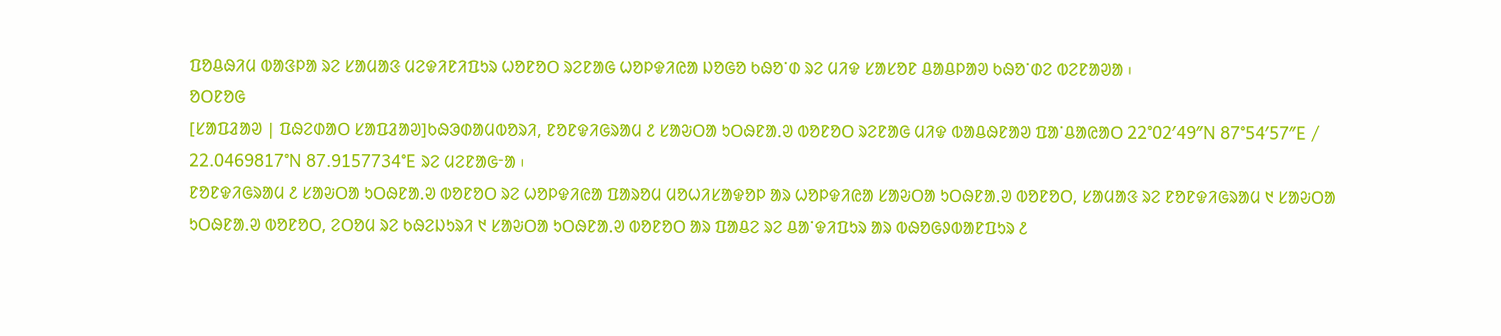ᱯᱚᱪᱷᱤᱢ ᱵᱟᱝᱞᱟ ᱨᱮ ᱥᱟᱢᱟᱝ ᱢᱮᱫᱤᱱᱤᱯᱩᱨ ᱦᱚᱱᱚᱛ ᱨᱮᱱᱟᱜ ᱦᱚᱞᱫᱤᱭᱟ ᱡᱚᱜᱚ ᱠᱷᱚᱸᱰ ᱨᱮ ᱢᱤᱫ ᱥᱟᱥᱚᱱ ᱪᱟᱪᱞᱟᱣ ᱠᱷᱚᱸᱰᱮ ᱵᱮᱱᱟᱣᱟ ᱾
ᱚᱛᱱᱚᱜ
[ᱥᱟᱯᱲᱟᱣ | ᱯᱷᱮᱰᱟᱛ ᱥᱟᱯᱲᱟᱣ]ᱠᱷᱳᱰᱟᱢᱵᱚᱨᱤ, ᱱᱚᱱᱫᱤᱜᱨᱟᱢ ᱒ ᱥᱟᱶᱛᱟ ᱩᱛᱷᱱᱟᱹᱣ ᱵᱚᱱᱚᱛ ᱨᱮᱱᱟᱜ ᱢᱤᱫ ᱵᱟᱪᱷᱱᱟᱣ ᱯᱟᱸᱪᱟᱭᱟᱛ 22°02′49″N 87°54′57″E / 22.0469817°N 87.9157734°E ᱨᱮ ᱢᱮᱱᱟᱜᱼᱟ ᱾
ᱱᱚᱱᱫᱤᱜᱨᱟᱢ ᱒ ᱥᱟᱶᱛᱟ ᱩᱛᱷᱱᱟᱹᱣ ᱵᱚᱱᱚᱛ ᱨᱮ ᱦᱚᱞᱫᱤᱭᱟ ᱯᱟᱨᱚᱢ ᱢᱚᱦᱤᱥᱟᱫᱚᱞ ᱟᱨ ᱦᱚᱞᱫᱤᱭᱟ ᱥᱟᱶᱛᱟ ᱩᱛᱷᱱᱟᱹᱣ ᱵᱚᱱᱚᱛ, ᱥᱟᱢᱟᱝ ᱨᱮ ᱱᱚᱱᱫᱤᱜᱨᱟᱢ ᱑ ᱥᱟᱶᱛᱟ ᱩᱛᱷᱱᱟᱹᱣ ᱵᱚᱱᱚᱛ, ᱮᱛᱚᱢ ᱨᱮ ᱠᱷᱮᱡᱩᱨᱤ ᱑ ᱥᱟᱶᱛᱟ ᱩᱛᱷᱱᱟᱹᱣ ᱵᱚᱱᱚᱛ ᱟᱨ ᱯᱟᱪᱮ ᱨᱮ ᱪᱟᱸᱫᱤᱯᱩᱨ ᱟᱨ ᱵᱷᱚᱜᱽᱵᱟᱱᱯᱩᱨ ᱒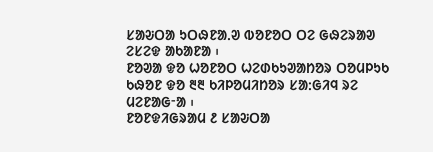ᱥᱟᱶᱛᱟ ᱩᱛᱷᱱᱟᱹᱣ ᱵᱚᱱᱚᱛ ᱛᱮ ᱜᱷᱮᱨᱟᱣ ᱮᱥᱮᱫ ᱟᱠᱟᱱᱟ ᱾
ᱱᱚᱣᱟ ᱫᱚ ᱦᱚᱱᱚᱛ ᱦᱮᱰᱠᱩᱣᱟᱴᱚᱨ ᱛᱚᱢᱞᱩᱠ ᱠᱷᱚᱱ ᱫᱚ ᱓᱓ ᱠᱤᱞᱚᱢᱤᱴᱚᱨ ᱥᱟᱺᱜᱤᱧ ᱨᱮ ᱢᱮᱱᱟᱜᱼᱟ ᱾
ᱱᱚᱱᱫᱤᱜᱨᱟᱢ ᱒ ᱥᱟᱶᱛᱟ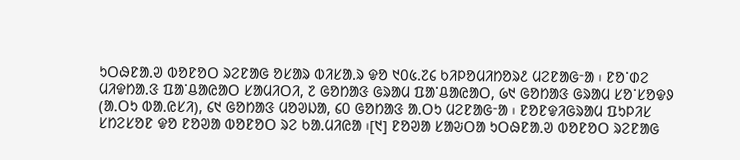ᱩᱛᱷᱱᱟᱹᱣ ᱵᱚᱱᱚᱛ ᱨᱮᱱᱟᱜ ᱚᱥᱟᱨ ᱵᱤᱥᱟᱹᱨ ᱫᱚ ᱑᱐᱕.᱗᱔ ᱠᱤᱞᱚᱢᱤᱴᱚᱨ᱒ ᱢᱮᱱᱟᱜᱼᱟ ᱾ ᱱᱚᱸᱰᱮ ᱢᱤᱫᱴᱟᱹᱝ ᱯᱟᱸᱪᱟᱭᱟᱛ ᱥᱟᱢᱤᱛᱤ, ᱗ ᱜᱚᱴᱟᱝ ᱜᱨᱟᱢ ᱯᱟᱸᱪᱟᱭᱟᱛ, ᱙᱑ ᱜᱚᱴᱟᱝ ᱜᱨᱟᱢ ᱥᱚᱸᱥᱚᱫᱽ (ᱟᱹᱛᱩ ᱵᱟᱹᱭᱥᱤ), ᱔᱑ ᱜᱚᱴᱟᱝ ᱢᱚᱣᱡᱟ, ᱔᱐ ᱜᱚᱴᱟᱝ ᱟᱹᱛᱩ ᱢᱮᱱᱟᱜᱼᱟ ᱾ ᱱᱚᱱᱫᱤᱜᱨᱟᱢ ᱯᱩᱞᱤᱥ ᱥᱴᱮᱥᱚᱱ ᱫᱚ ᱱᱚᱣᱟ ᱵᱚᱱᱚᱛ ᱨᱮ ᱠᱟᱹᱢᱤᱭᱟ ᱾[᱑] ᱱᱚᱣᱟ ᱥᱟᱶᱛᱟ ᱩᱛᱷᱱᱟᱹᱣ ᱵᱚᱱᱚᱛ ᱨᱮᱱᱟᱜ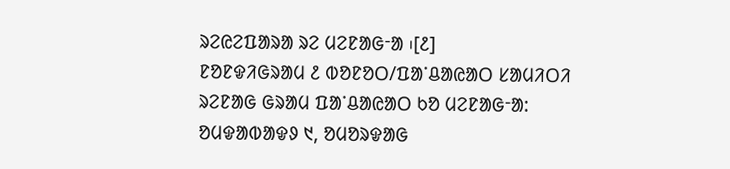ᱨᱮᱭᱮᱯᱟᱨᱟ ᱨᱮ ᱢᱮᱱᱟᱜᱼᱟ ᱾[᱒]
ᱱᱚᱱᱫᱤᱜᱨᱟᱢ ᱒ ᱵᱚᱱᱚᱛ/ᱯᱟᱸᱪᱟᱭᱟᱛ ᱥᱟᱢᱤᱛᱤ ᱨᱮᱱᱟᱜ ᱜᱨᱟᱢ ᱯᱟᱸᱪᱟᱭᱟᱛ ᱠᱚ ᱢᱮᱱᱟᱜᱼᱟ: ᱚᱢᱫᱟᱵᱟᱫᱽ ᱑, ᱚᱢᱚᱨᱫᱟᱜ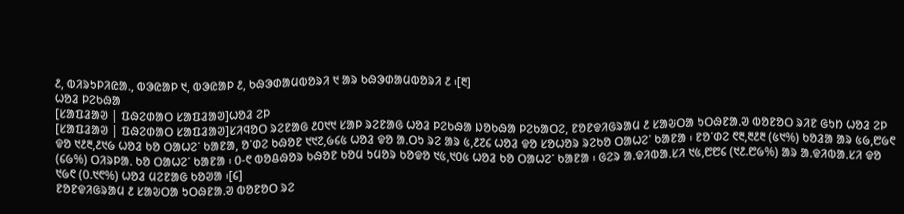᱒, ᱵᱤᱨᱩᱞᱤᱭᱟᱹ, ᱵᱳᱭᱟᱞ ᱑, ᱵᱳᱭᱟᱞ ᱒, ᱠᱷᱳᱰᱟᱢᱵᱚᱨᱤ ᱑ ᱟᱨ ᱠᱷᱳᱰᱟᱢᱵᱚᱨᱤ ᱒ ᱾[᱓]
ᱦᱚᱲ ᱞᱮᱠᱷᱟ
[ᱥᱟᱯᱲᱟᱣ | ᱯᱷᱮᱰᱟᱛ ᱥᱟᱯᱲᱟᱣ]ᱦᱚᱲ ᱮᱞ
[ᱥᱟᱯᱲᱟᱣ | ᱯᱷᱮᱰᱟᱛ ᱥᱟᱯᱲᱟᱣ]ᱥᱤᱧᱚᱛ ᱨᱮᱱᱟᱜ ᱒᱐᱑᱑ ᱥᱟᱞ ᱨᱮᱱᱟᱜ ᱦᱚᱲ ᱞᱮᱠᱷᱟ ᱡᱚᱠᱷᱟ ᱞᱮᱠᱟᱛᱮ, ᱱᱚᱱᱫᱤᱜᱨᱟᱢ ᱒ ᱥᱟᱶᱛᱟ ᱩᱛᱷᱱᱟᱹᱣ ᱵᱚᱱᱚᱛ ᱨᱤᱱ ᱜᱩᱴ ᱦᱚᱲ ᱮᱞ ᱫᱚ ᱑᱒᱓,᱒᱑᱙ ᱦᱚᱲ ᱠᱚ ᱛᱟᱦᱮᱸ ᱠᱟᱱᱟ, ᱚᱸᱰᱮ ᱠᱷᱚᱱ ᱑᱑᱗,᱙᱔᱕ ᱦᱚᱲ ᱫᱚ ᱟᱹᱛᱩ ᱨᱮ ᱟᱨ ᱕,᱒᱗᱔ ᱦᱚᱲ ᱫᱚ ᱥᱚᱦᱚᱨ ᱨᱮᱠᱚ ᱛᱟᱦᱮᱸ ᱠᱟᱱᱟ ᱾ ᱱᱚᱸᱰᱮ ᱖᱓,᱓᱒᱓ (᱕᱑%) ᱠᱚᱲᱟ ᱟᱨ ᱕᱙,᱘᱙᱖ (᱔᱙%) ᱛᱤᱨᱞᱟᱹ ᱠᱚ ᱛᱟᱦᱮᱸ ᱠᱟᱱᱟ ᱾ ᱐-᱖ ᱵᱚᱪᱷᱚᱨ ᱠᱷᱚᱱ ᱠᱚᱢ ᱩᱢᱚᱨ ᱠᱚᱫᱚ ᱑᱕,᱑᱐᱕ ᱦᱚᱲ ᱠᱚ ᱛᱟᱦᱮᱸ ᱠᱟᱱᱟ ᱾ ᱜᱮᱨ ᱟᱹᱫᱤᱵᱟᱹᱥᱤ ᱑᱕,᱘᱘᱔ (᱑᱒.᱘᱙%) ᱟᱨ ᱟᱹᱫᱤᱵᱟᱹᱥᱤ ᱫᱚ ᱑᱙᱖ (᱐.᱑᱖%) ᱦᱚᱲ ᱢᱮᱱᱟᱜ ᱠᱚᱣᱟ ᱾[᱔]
ᱱᱚᱱᱫᱤᱜᱨᱟᱢ ᱒ ᱥᱟᱶᱛᱟ ᱩᱛᱷᱱᱟᱹᱣ ᱵᱚᱱᱚᱛ ᱨᱮ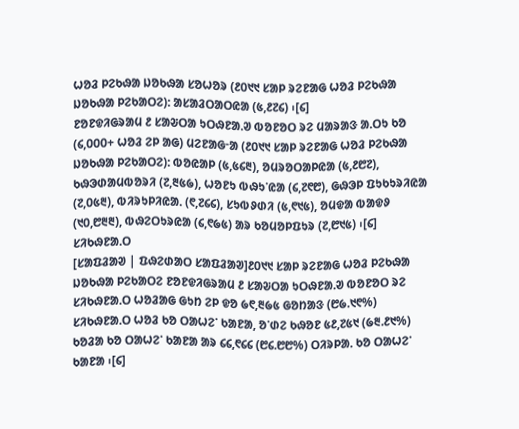ᱦᱚᱲ ᱞᱮᱠᱷᱟ ᱡᱚᱠᱷᱟ ᱥᱚᱦᱚᱨ (᱒᱐᱑᱑ ᱥᱟᱞ ᱨᱮᱱᱟᱜ ᱦᱚᱲ ᱞᱮᱠᱷᱟ ᱡᱚᱠᱷᱟ ᱞᱮᱠᱟᱛᱮ): ᱟᱥᱟᱲᱛᱟᱛᱭᱟ (᱕,᱒᱗᱔) ᱾[᱔]
ᱱᱚᱱᱫᱤᱜᱨᱟᱢ ᱒ ᱥᱟᱶᱛᱟ ᱩᱛᱷᱱᱟᱹᱣ ᱵᱚᱱᱚᱛ ᱨᱮ ᱢᱟᱨᱟᱝ ᱟᱹᱛᱩ ᱠᱚ (᱔,᱐᱐᱐+ ᱦᱚᱲ ᱮᱞ ᱟᱜ) ᱢᱮᱱᱟᱜᱼᱟ (᱒᱐᱑᱑ ᱥᱟᱞ ᱨᱮᱱᱟᱜ ᱦᱚᱲ ᱞᱮᱠᱷᱟ ᱡᱚᱠᱷᱟ ᱞᱮᱠᱟᱛᱮ): ᱵᱚᱭᱟᱞ (᱕,᱕᱔᱓), ᱚᱢᱨᱚᱛᱟᱞᱭᱟ (᱕,᱒᱘᱗), ᱠᱷᱳᱰᱟᱢᱵᱚᱨᱤ (᱗,᱓᱕᱙), ᱦᱚᱱᱩ ᱵᱷᱩᱸᱭᱟ (᱔,᱗᱖᱘), ᱜᱷᱳᱞ ᱯᱩᱠᱩᱨᱤᱭᱟ (᱗,᱐᱕᱓), ᱵᱤᱨᱩᱞᱤᱭᱟᱹ (᱖,᱗᱔᱔), ᱥᱩᱵᱽᱰᱤ (᱕,᱖᱑᱕), ᱚᱢᱫᱟ ᱵᱟᱫᱽ (᱑᱐,᱘᱓᱓), ᱵᱷᱮᱛᱩᱨᱭᱟ (᱔,᱖᱙᱕) ᱟᱨ ᱠᱚᱢᱚᱞᱯᱩᱨ (᱗,᱘᱑᱕) ᱾[᱔]
ᱥᱤᱠᱷᱱᱟᱹᱛ
[ᱥᱟᱯᱲᱟᱣ | ᱯᱷᱮᱰᱟᱛ ᱥᱟᱯᱲᱟᱣ]᱒᱐᱑᱑ ᱥᱟᱞ ᱨᱮᱱᱟᱜ ᱦᱚᱲ ᱞᱮᱠᱷᱟ ᱡᱚᱠᱷᱟ ᱞᱮᱠᱟᱛᱮ ᱱᱚᱱᱫᱤᱜᱨᱟᱢ ᱒ ᱥᱟᱶᱛᱟ ᱩᱛᱷᱱᱟᱹᱣ ᱵᱚᱱᱚᱛ ᱨᱮ ᱥᱤᱠᱷᱱᱟᱹᱛ ᱦᱚᱲᱟᱜ ᱜᱩᱴ ᱮᱞ ᱫᱚ ᱙᱖,᱓᱙᱕ ᱜᱚᱴᱟᱝ (᱘᱙.᱑᱖%) ᱥᱤᱠᱷᱱᱟᱹᱛ ᱦᱚᱲ ᱠᱚ ᱛᱟᱦᱮᱸ ᱠᱟᱱᱟ, ᱚᱸᱰᱮ ᱠᱷᱚᱱ ᱕᱒,᱗᱕᱑ (᱙᱓.᱒᱑%) ᱠᱚᱲᱟ ᱠᱚ ᱛᱟᱦᱮᱸ ᱠᱟᱱᱟ ᱟᱨ ᱔᱔,᱖᱔᱔ (᱘᱔.᱘᱘%) ᱛᱤᱨᱞᱟᱹ ᱠᱚ ᱛᱟᱦᱮᱸ ᱠᱟᱱᱟ ᱾[᱔]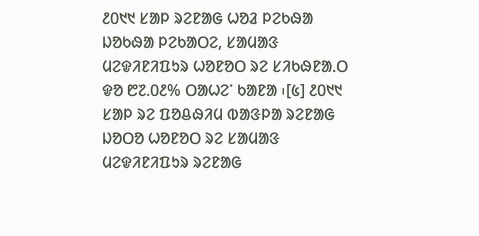᱒᱐᱑᱑ ᱥᱟᱞ ᱨᱮᱱᱟᱜ ᱦᱚᱲ ᱞᱮᱠᱷᱟ ᱡᱚᱠᱷᱟ ᱞᱮᱠᱟᱛᱮ, ᱥᱟᱢᱟᱝ ᱢᱮᱫᱤᱱᱤᱯᱩᱨ ᱦᱚᱱᱚᱛ ᱨᱮ ᱥᱤᱠᱷᱱᱟᱹᱛ ᱫᱚ ᱘᱗.᱐᱒% ᱛᱟᱦᱮᱸ ᱠᱟᱱᱟ ᱾[᱕] ᱒᱐᱑᱑ ᱥᱟᱞ ᱨᱮ ᱯᱚᱪᱷᱤᱢ ᱵᱟᱝᱞᱟ ᱨᱮᱱᱟᱜ ᱡᱚᱛᱚ ᱦᱚᱱᱚᱛ ᱨᱮ ᱥᱟᱢᱟᱝ ᱢᱮᱫᱤᱱᱤᱯᱩᱨ ᱨᱮᱱᱟᱜ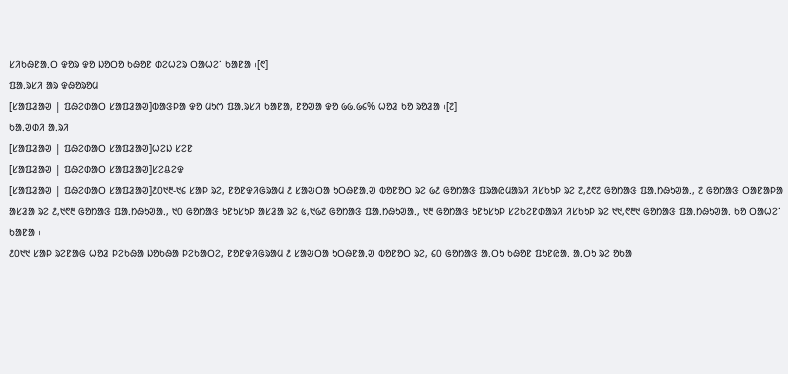ᱥᱤᱠᱷᱱᱟᱹᱛ ᱫᱚᱨ ᱫᱚ ᱡᱚᱛᱚ ᱠᱷᱚᱱ ᱰᱮᱦᱮᱨ ᱛᱟᱦᱮᱸ ᱠᱟᱱᱟ ᱾[᱖]
ᱯᱟᱹᱨᱥᱤ ᱟᱨ ᱫᱷᱚᱨᱚᱢ
[ᱥᱟᱯᱲᱟᱣ | ᱯᱷᱮᱰᱟᱛ ᱥᱟᱯᱲᱟᱣ]ᱵᱟᱝᱞᱟ ᱫᱚ ᱢᱩᱬ ᱯᱟᱹᱨᱥᱤ ᱠᱟᱱᱟ, ᱱᱚᱣᱟ ᱫᱚ ᱙᱙.᱙᱔% ᱦᱚᱲ ᱠᱚ ᱨᱚᱲᱟ ᱾[᱗]
ᱠᱟᱹᱣᱰᱤ ᱟᱹᱨᱤ
[ᱥᱟᱯᱲᱟᱣ | ᱯᱷᱮᱰᱟᱛ ᱥᱟᱯᱲᱟᱣ]ᱦᱮᱡ ᱥᱮᱱ
[ᱥᱟᱯᱲᱟᱣ | ᱯᱷᱮᱰᱟᱛ ᱥᱟᱯᱲᱟᱣ]ᱥᱮᱪᱮᱫ
[ᱥᱟᱯᱲᱟᱣ | ᱯᱷᱮᱰᱟᱛ ᱥᱟᱯᱲᱟᱣ]᱒᱐᱑᱓-᱑᱔ ᱥᱟᱞ ᱨᱮ, ᱱᱚᱱᱫᱤᱜᱨᱟᱢ ᱒ ᱥᱟᱶᱛᱟ ᱩᱛᱷᱱᱟᱹᱣ ᱵᱚᱱᱚᱛ ᱨᱮ ᱙᱒ ᱜᱚᱴᱟᱝ ᱯᱨᱟᱭᱢᱟᱨᱤ ᱤᱥᱠᱩᱞ ᱨᱮ ᱗,᱒᱖᱗ ᱜᱚᱴᱟᱝ ᱯᱟᱹᱴᱷᱩᱣᱟᱹ, ᱗ ᱜᱚᱴᱟᱝ ᱛᱟᱱᱟᱞᱟ ᱟᱥᱲᱟ ᱨᱮ ᱒,᱑᱖᱓ ᱜᱚᱴᱟᱝ ᱯᱟᱹᱴᱷᱩᱣᱟᱹ, ᱑᱐ ᱜᱚᱴᱟᱝ ᱩᱱᱩᱥᱩᱞ ᱟᱥᱲᱟ ᱨᱮ ᱕,᱑᱙᱗ ᱜᱚᱴᱟᱝ ᱯᱟᱹᱴᱷᱩᱣᱟᱹ, ᱑᱓ ᱜᱚᱴᱟᱝ ᱩᱱᱩᱥᱩᱞ ᱥᱮᱠᱮᱱᱰᱟᱨᱤ ᱤᱥᱠᱩᱞ ᱨᱮ ᱑᱑,᱖᱓᱑ ᱜᱚᱴᱟᱝ ᱯᱟᱹᱴᱷᱩᱣᱟᱹ ᱠᱚ ᱛᱟᱦᱮᱸ ᱠᱟᱱᱟ ᱾
᱒᱐᱑᱑ ᱥᱟᱞ ᱨᱮᱱᱟᱜ ᱦᱚᱲ ᱞᱮᱠᱷᱟ ᱡᱚᱠᱷᱟ ᱞᱮᱠᱟᱛᱮ, ᱱᱚᱱᱫᱤᱜᱨᱟᱢ ᱒ ᱥᱟᱶᱛᱟ ᱩᱛᱷᱱᱟᱹᱣ ᱵᱚᱱᱚᱛ ᱨᱮ, ᱔᱐ ᱜᱚᱴᱟᱝ ᱟᱹᱛᱩ ᱠᱷᱚᱱ ᱯᱩᱱᱭᱟᱹ ᱟᱹᱛᱩ ᱨᱮ ᱚᱠᱟ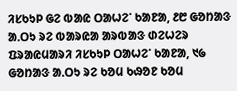ᱤᱥᱠᱩᱞ ᱜᱮ ᱵᱟᱭ ᱛᱟᱦᱮᱸ ᱠᱟᱱᱟ, ᱒᱘ ᱜᱚᱴᱟᱝ ᱟᱹᱛᱩ ᱨᱮ ᱵᱟᱨᱭᱟ ᱟᱨᱵᱟᱝ ᱰᱮᱦᱮᱨ ᱯᱨᱟᱭᱢᱟᱨᱤ ᱤᱥᱠᱩᱞ ᱛᱟᱦᱮᱸ ᱠᱟᱱᱟ, ᱑᱙ ᱜᱚᱴᱟᱝ ᱟᱹᱛᱩ ᱨᱮ ᱠᱚᱢ ᱠᱷᱚᱱ ᱠᱚᱢ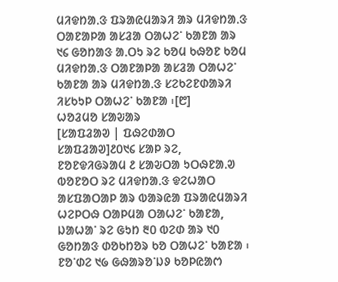ᱢᱤᱫᱴᱟᱹᱝ ᱯᱨᱟᱭᱢᱟᱨᱤ ᱟᱨ ᱢᱤᱫᱴᱟᱹᱝ ᱛᱟᱱᱟᱞᱟ ᱟᱥᱲᱟ ᱛᱟᱦᱮᱸ ᱠᱟᱱᱟ ᱟᱨ ᱑᱔ ᱜᱚᱴᱟᱝ ᱟᱹᱛᱩ ᱨᱮ ᱠᱚᱢ ᱠᱷᱚᱱ ᱠᱚᱢ ᱢᱤᱫᱴᱟᱹᱝ ᱛᱟᱱᱟᱞᱟ ᱟᱥᱲᱟ ᱛᱟᱦᱮᱸ ᱠᱟᱱᱟ ᱟᱨ ᱢᱤᱫᱴᱟᱹᱝ ᱥᱮᱠᱮᱱᱰᱟᱨᱤ ᱤᱥᱠᱩᱞ ᱛᱟᱦᱮᱸ ᱠᱟᱱᱟ ᱾[᱘]
ᱦᱚᱲᱢᱚ ᱥᱟᱶᱟᱨ
[ᱥᱟᱯᱲᱟᱣ | ᱯᱷᱮᱰᱟᱛ ᱥᱟᱯᱲᱟᱣ]᱒᱐᱑᱔ ᱥᱟᱞ ᱨᱮ, ᱱᱚᱱᱫᱤᱜᱨᱟᱢ ᱒ ᱥᱟᱶᱛᱟ ᱩᱛᱷᱱᱟᱹᱣ ᱵᱚᱱᱚᱛ ᱨᱮ ᱢᱤᱫᱴᱟᱹᱝ ᱫᱮᱦᱟᱛ ᱟᱥᱯᱟᱛᱟᱞ ᱟᱨ ᱵᱟᱨᱭᱟ ᱯᱨᱟᱭᱢᱟᱨᱤ ᱦᱮᱞᱛᱷ ᱛᱟᱞᱢᱟ ᱛᱟᱦᱮᱸ ᱠᱟᱱᱟ, ᱡᱟᱦᱟᱸ ᱨᱮ ᱜᱩᱴ ᱓᱐ ᱵᱮᱰ ᱟᱨ ᱑᱐ ᱜᱚᱴᱟᱝ ᱰᱚᱠᱴᱚᱨ ᱠᱚ ᱛᱟᱦᱮᱸ ᱠᱟᱱᱟ ᱾ ᱱᱚᱸᱰᱮ ᱑᱙ ᱜᱷᱟᱨᱚᱸᱡᱽ ᱠᱚᱞᱭᱟᱬ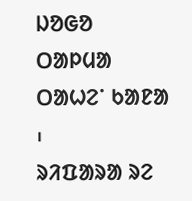ᱡᱚᱜᱚ ᱛᱟᱞᱢᱟ ᱛᱟᱦᱮᱸ ᱠᱟᱱᱟ ᱾
ᱨᱤᱯᱟᱨᱟ ᱨᱮ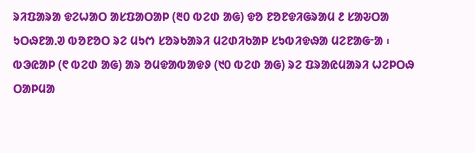ᱨᱤᱯᱟᱨᱟ ᱫᱮᱦᱟᱛ ᱟᱥᱯᱟᱛᱟᱞ (᱓᱐ ᱵᱮᱰ ᱟᱜ) ᱫᱚ ᱱᱚᱱᱫᱤᱜᱨᱟᱢ ᱒ ᱥᱟᱶᱛᱟ ᱩᱛᱷᱱᱟᱹᱣ ᱵᱚᱱᱚᱛ ᱨᱮ ᱢᱩᱬ ᱥᱚᱨᱠᱟᱨᱤ ᱢᱮᱰᱤᱠᱟᱞ ᱥᱩᱵᱤᱫᱷᱟ ᱢᱮᱱᱟᱜᱼᱟ ᱾ ᱵᱳᱭᱟᱞ (᱖ ᱵᱮᱰ ᱟᱜ) ᱟᱨ ᱚᱢᱫᱟᱵᱟᱫᱽ (᱑᱐ ᱵᱮᱰ ᱟᱜ) ᱨᱮ ᱯᱨᱟᱭᱢᱟᱨᱤ ᱦᱮᱞᱛᱷ ᱛᱟᱞᱢᱟ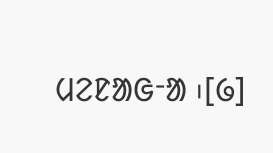ᱢᱮᱱᱟᱜᱼᱟ ᱾[᱙]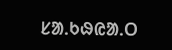ᱥᱟᱹᱠᱷᱭᱟᱹᱛ